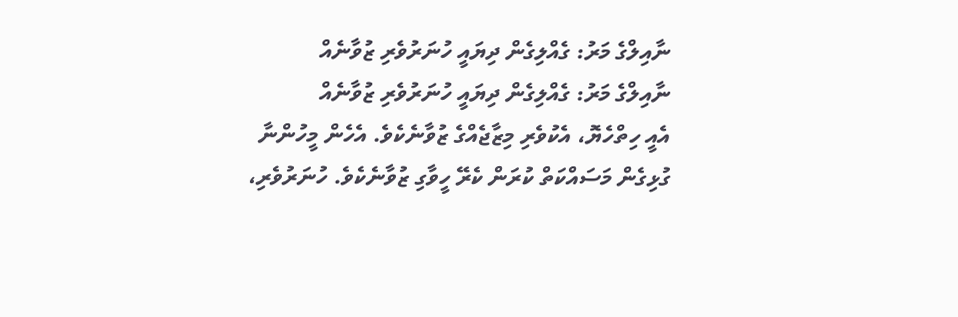ނާއިލްގެ މަރު: ގެއްލިގެން ދިޔައީ ހުނަރުވެރި ޒުވާނެއް
ނާއިލްގެ މަރު: ގެއްލިގެން ދިޔައީ ހުނަރުވެރި ޒުވާނެއް
އެއީ ހިތްހެޔޮ، އެކުވެރި މިޒާޖެއްގެ ޒުވާނެކެވެ. އެހެން މީހުންނާ ގުޅިގެން މަސައްކަތް ކުރަން ކެރޭ ހީވާގި ޒުވާނެކެވެ. ހުނަރުވެރި،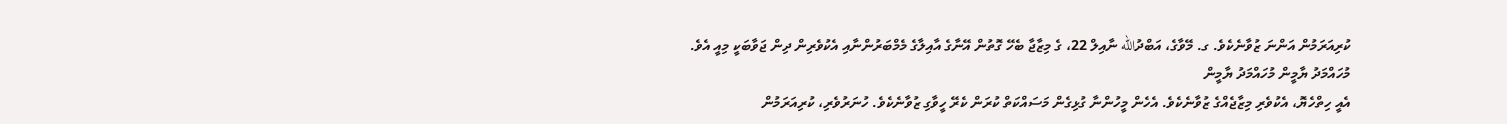ކުރިއަރަމުން އަންނަ ޒުވާނެކެވެ. ގ. މޭވާގެ، އަބްދުالله ނާއިލް 22، ގެ މިޒާޖާ ބެހޭ ގޮތުން އޭނާގެ އާއިލާގެ މެމްބަރުންނާއި އެކުވެރިން ދިން ޖަވާބަކީ މިއީ އެވެ.
މުހައްމަދު ޔާމީން މުހައްމަދު ޔާމީން
އެއީ ހިތްހެޔޮ، އެކުވެރި މިޒާޖެއްގެ ޒުވާނެކެވެ. އެހެން މީހުންނާ ގުޅިގެން މަސައްކަތް ކުރަން ކެރޭ ހީވާގި ޒުވާނެކެވެ. ހުނަރުވެރި، ކުރިއަރަމުން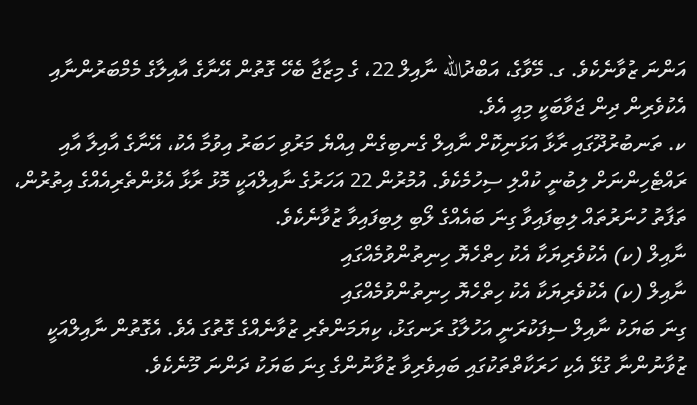އަންނަ ޒުވާނެކެވެ. ގ. މޭވާގެ، އަބްދުالله ނާއިލް 22، ގެ މިޒާޖާ ބެހޭ ގޮތުން އޭނާގެ އާއިލާގެ މެމްބަރުންނާއި އެކުވެރިން ދިން ޖަވާބަކީ މިއީ އެވެ.
ކ. ތަނބުރުދޫގައި ރާޅާ އަޅަނިކޮށް ނާއިލް ގެނބިގެން އިއްޔެ މަރުވި ހަބަރު އިވުމާ އެކު، އޭނާގެ އާއިލާ އާއި ރައްޓެހިންނަށް ލިބުނީ ކުއްލި ސިހުމެކެވެ. އުމުރުން 22 އަހަރުގެ ނާއިލްއަކީ މޮޅު ރާޅާ އެޅުންތެރިއެއްގެ އިތުރުން، ތަފާތު ހުނަރުތައް ލިބިފައިވާ ގިނަ ބައެއްގެ ލޯބި ލިބިފައިވާ ޒުވާނެކެވެ.
ނާއިލް (ކ) އެކުވެރިޔަކާ އެކު ހިތްހެޔޮ ހިނިތުންވުމެއްގައި
ނާއިލް (ކ) އެކުވެރިޔަކާ އެކު ހިތްހެޔޮ ހިނިތުންވުމެއްގައި
ގިނަ ބަޔަކު ނާއިލް ސިފަކުރަނީ އަހުލާގު ރަނގަޅު، ކިޔަމަންތެރި ޒުވާނެއްގެ ގޮތުގަ އެވެ. އެގޮތުން ނާއިލްއަކީ ޒުވާނުންނާ ގުޅޭ އެކި ހަރަކާތްތަކުގައި ބައިވެރިވާ ޒުވާނުންގެ ގިނަ ބަޔަކު ދަންނަ މޫނެކެވެ.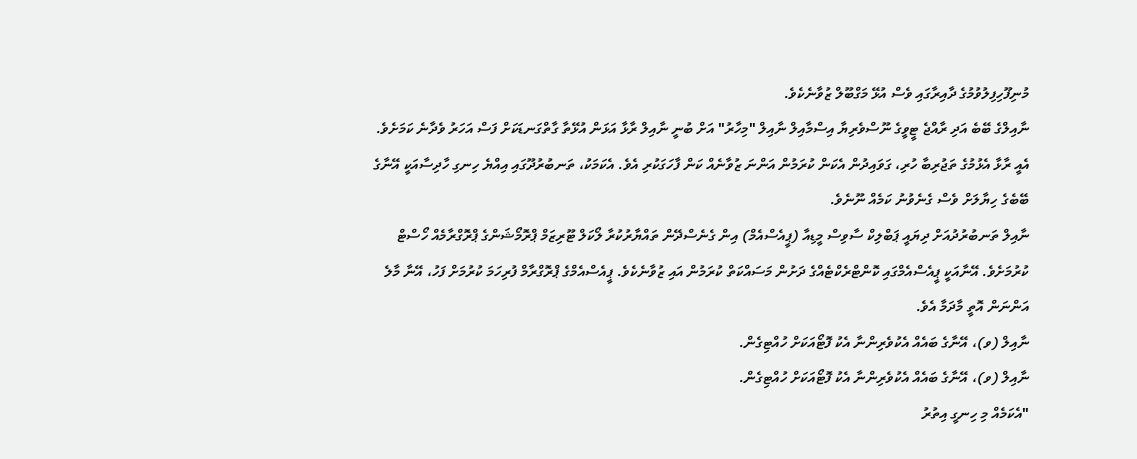މުނިފޫހިފިލުވުމުގެ ދާއިރާގައި ވެސް އުޅޭ މަގްބޫލް ޒުވާނެކެވެ.
ނާއިލްގެ ބޭބެ އަދި ރާއްޖެ ޓީވީގެ ނޫސްވެރިޔާ އިސްމާއިލް ނާއިލް "މިހާރު" އަށް ބުނީ ނާއިލް ރާޅާ އަޅަން އުޅޭތާ ގާތްގަނޑަކަށް ފަސް އަހަރު ވެދާނެ ކަމަށެވެ. އެއީ ރާޅާ އެޅުމުގެ ތަޖުރިބާ ހުރި، ގަވައިދުން އެކަން ކުރަމުން އަންނަ ޒުވާނެއް ކަން ފާހަގަކުރި އެވެ. އެކަމަކު، ތަނބުރުދޫގައި އިއްޔެ ހިނގި ހާދިސާއަކީ އޭނާގެ ބޭބެގެ ހިޔާލަށް ވެސް ގެނެވުނު ކަމެއް ނޫނެވެ.
ނާއިލް ތަނބުރުދުއަށް ދިޔައީ ޕަބްލިކް ސާވިސް މީޑިއާ (ޕީއެސްއެމް) އިން ގެނެސްދޭން ތައްޔާރުކުރާ ލޯކަލް ޓޫރިޒަމް ޕްރޮމޯޝަންގެ ޕްރޮގްރާމެއް ހޯސްޓް ކުރުމަށެވެ. އޭނާއަކީ ޕީއެސްއެމްގައި ކޮންޓްރެކްޓެއްގެ ދަށުން މަސައްކަތް ކުރަމުން އައި ޒުވާނެކެވެ. ޕީއެސްއެމްގެ ޕްރޮގްރާމް ފުރިހަމަ ކުރުމަށް ފަހު، އޭނާ މާލެ އަންނަން އޮތީ މާދަމާ އެވެ.
ނާއިލް (ވ)، އޭނާގެ ބައެއް އެކުވެރިންނާ އެކު ފޮޓޯއަކަށް ހުއްޓިގެން.
ނާއިލް (ވ)، އޭނާގެ ބައެއް އެކުވެރިންނާ އެކު ފޮޓޯއަކަށް ހުއްޓިގެން.
"އެކަމެއް މި ހިނގީ އިތުރު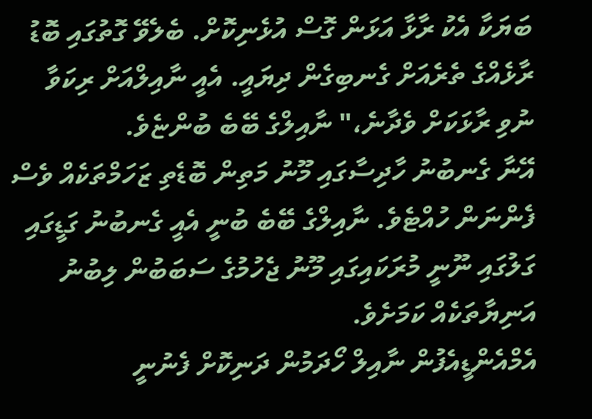ބަޔަކާ އެކު ރާޅާ އަޅަން ގޮސް އުޅެނިކޮށް. ބެލެވޭ ގޮތުގައި ބޮޑު ރާޅެއްގެ ތެރެއަށް ގެނބިގެން ދިޔައީ. އެއީ ނާއިލްއަށް ރިކަވާ ނުވި ރާޅަކަށް ވެދާނެ،" ނާއިލްގެ ބޭބެ ބުންޏެވެ.
އޭނާ ގެނބުނު ހާދިސާގައި މޫނު މަތިން ބޮޑެތި ޒަހަމްތަކެއް ވެސް ފެންނަން ހުއްޓެވެ. ނާއިލްގެ ބޭބެ ބުނީ އެއީ ގެނބުނު ގަޑީގައި ގަލުގައި ނޫނީ މުރަކައިގައި މޫނު ޖެހުމުގެ ސަބަބުން ލިބުނު އަނިޔާތަކެއް ކަމަށެވެ.
އެމްއެންޑީއެފުން ނާއިލް ހޯދަމުން ދަނިކޮށް ފެނުނީ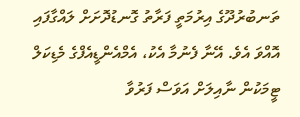ތަނބުރުދޫގެ އިރުމަތީ ފަރާތު ގޮނޑުދޮށަށް ލައްގާފައި އޮއްވަ އެވެ. އޭނާ ފެނުމާ އެކު، އެމްއެންޑީއެފްގެ މެޑިކަލް ޓީމަކުން ނާއިލަށް އަވަސް ފަރުވާ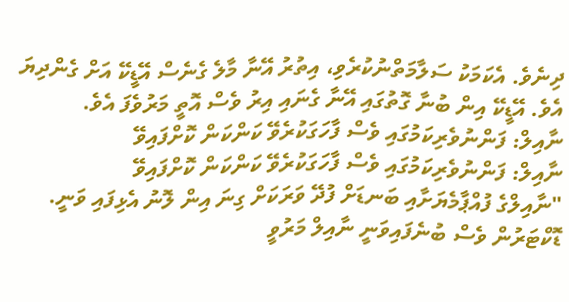ދިނެވެ. އެކަމަކު ސަލާމަތްނުކުރެވި، އިތުރު އޭނާ މާލެ ގެނެސް އޭޑީކޭ އަށް ގެންދިޔަ އެވެ. އޭޑީކޭ އިން ބުނާ ގޮތުގައި އޭނާ ގެނައި އިރު ވެސް އޮތީ މަރުވެފަ އެވެ.
ނާއިލް: ފަންނުވެރިކަމުގައި ވެސް ފާހަގަކުރެވޭ ކަންކަން ކޮށްފައިވޭ
ނާއިލް: ފަންނުވެރިކަމުގައި ވެސް ފާހަގަކުރެވޭ ކަންކަން ކޮށްފައިވޭ
"ނާއިލްގެ ފުއްޕާމެޔަށާއި ބަނޑަށް ފުދޭ ވަރަކަށް ގިނަ އިން ލޮނު އެޅިފައި ވަނީ. ޑޮކްޓަރުން ވެސް ބުނެފައިވަނީ ނާއިލް މަރުވީ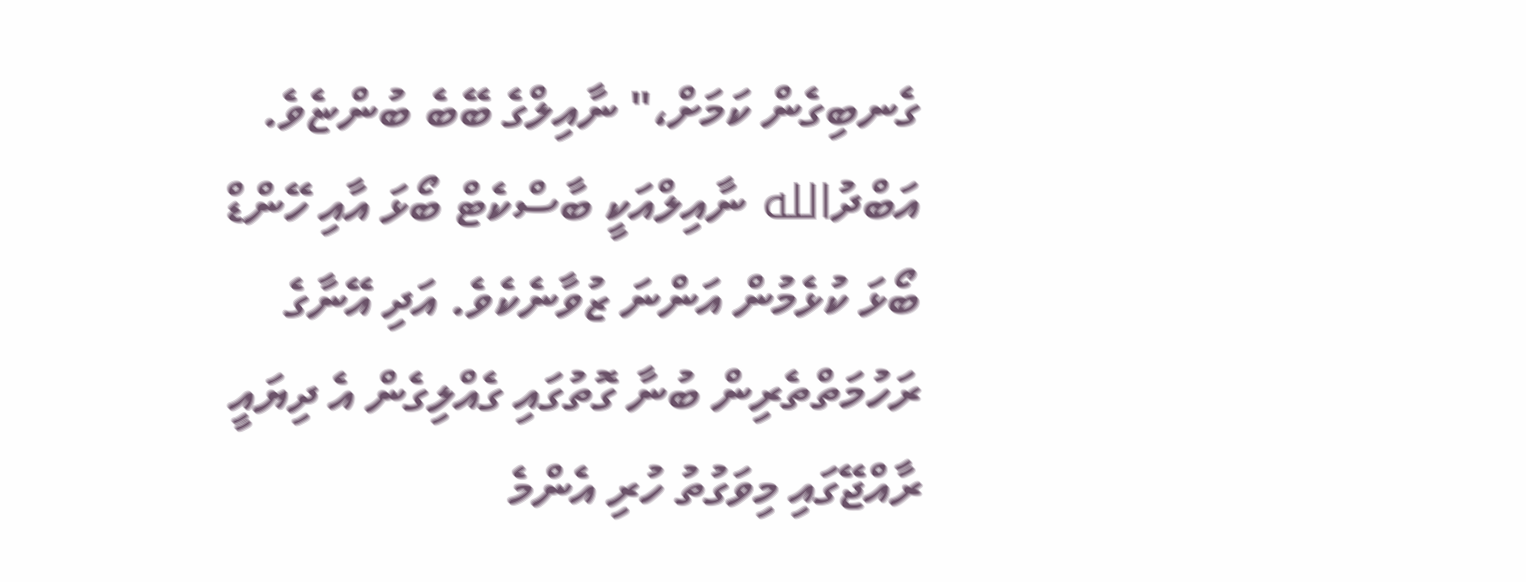ގެނބިގެން ކަމަށް،" ނާއިލްގެ ބޭބެ ބުންޏެވެ.
އަބްދުالله ނާއިލްއަކީ ބާސްކެޓް ބޯޅަ އާއި ހޭންޑް ބޯޅަ ކުޅެމުން އަންނަ ޒުވާނެކެވެ. އަދި އޭނާގެ ރަހުމަތްތެރިން ބުނާ ގޮތުގައި ގެއްލިގެން އެ ދިޔައީ ރާއްޖޭގައި މިވަގުތު ހުރި އެންމެ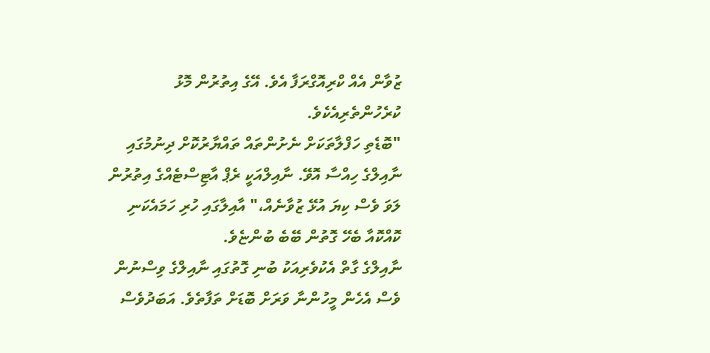ޒުވާން އެއް ކްރިއޮގްރަފާ އެވެ. އޭގެ އިތުރުން މޮޅު ކުރެހުންތެރިއެކެވެ.
"ބޮޑެތި ހަފްލާތަކަށް ނެށުންތައް ތައްޔާރުކޮށް ދިނުމުގައި ނާއިލްގެ ހިއްސާ އޮވޭ. ނާއިލްއަކީ ރެޕް އާޓިސްޓެއްގެ އިތުރުން ލަވަ ވެސް ކިޔަ އުޅޭ ޒުވާނެއް،" އާއިލާގައި ހުރި ހަމައެކަނި ކޮއްކޮއާ ބެހޭ ގޮތުން ބޭބެ ބުންޏެވެ.
ނާއިލްގެ ގާތް އެކުވެރިއަކު ބުނި ގޮތުގައި ނާއިލްގެ ވިސްނުން ވެސް އެހެން މީހުންނާ ވަރަށް ބޮޑަށް ތަފާތެވެ. އަބަދުވެސް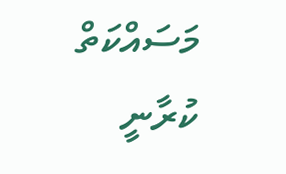މަސައްކަތް ކުރާނީ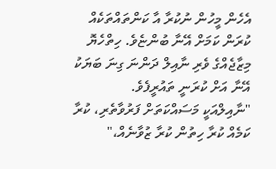އެހެން މީހުން ނުކުރާ އާ ކަންތައްތަކެއް ކުރަން ކަމަށް އޭނާ ބުންޏެވެ. ހިތްހެޔޮ މިޒާޖެއްގެ ވެރި ނާއިލް ދަންނަ ގިނަ ބަޔަކު އޭނާ އަށް ކުރަނީ ތައުރީފެވެ.
"ނާއިލްއަކީ މަސައްކަތަށް ފަރުވާތެރި، ކުރާ ކަމެއް ކުރާ ހިތުން ކުރާ ޒުވާނެއް،"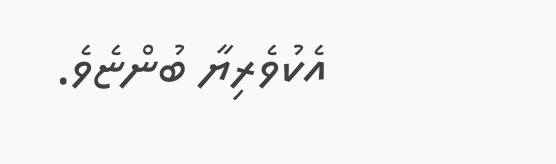އެކުވެރިޔާ ބުންޏެވެ.